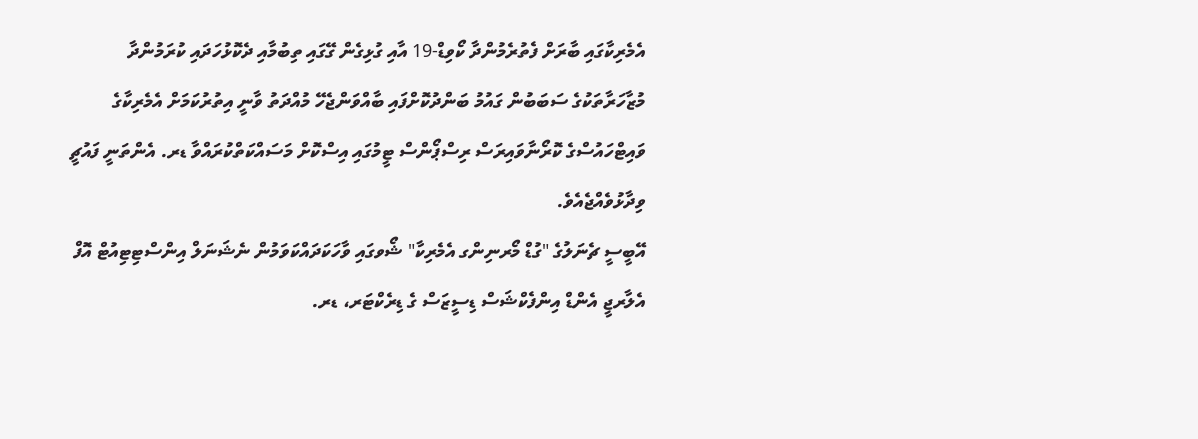އެމެރިކާގައި ބާރަށް ފެތުރެމުންދާ ކޯވިޑް-19 އާއި ގުޅިގެން ގޭގައި ތިބުމާއި ދެކޮޅުހަދައި ކުރަމުންދާ މުޒާހަރާތަކުގެ ސަބަބުން ގައުމު ބަންދުކޮށްފައި ބާއްވަންޖެހޭ މުއްދަތު ވާނީ އިތުރުކަމަށް އެމެރިކާގެ ވައިޓްހައުސްގެ ކޮރޯނާވައިރަސް ރިސްޕޯންސް ޓީމުގައި އިސްކޮށް މަސައްކަތްކުރައްވާ ޑރ. އެންތަނީ ފައުޗީ ވިދާޅުވެއްޖެއެވެ.
އޭބީސީ ޗެނަލުގެ "ގުޑް މޯރނިންގ އެމެރިކާ" ޝޯވގައި ވާހަކަދައްކަވަމުން ނެޝަނަލް އިންސްޓިޓިއުޓް އޮފް އެލާރޖީ އެންޑް އިންފެކްޝަސް ޑިސީޒަސް ގެ ޑިރެކްޓަރ، ޑރ.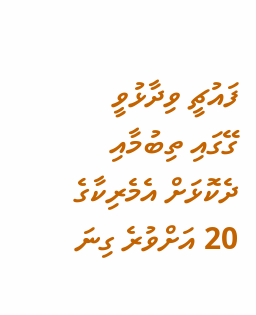ފައުޗީ ވިދާޅުވީ ގޭގައި ތިބުމާއި ދެކޮޅަށް އެމެރިކާގެ 20 އަށްވުރެ ގިނަ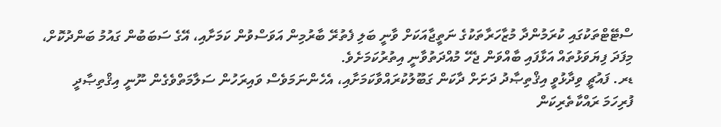ސްޓޭޓްތަކުގައި ކުރަމުންދާ މުޒާހަރާތަކުގެ ނަތީޖާއަކަށް ވާނީ ބަލި ފެތުރޭ ބާރުމިން އަވަސްވުން ކަމަށާއި، އޭގެ ސަބަބުން ގައުމު ބަންދުކޮށް، މިފަދަ ފިޔަވަޅުތައް އަޅާފައި ބާއްވަން ޖެހޭ މުއްދަތުވާނީ އިތުރުކަމަށެވެ.
ޑރ. ފައުޗީ ވިދާޅުވީ އިޤްތިޞާދު ދަށަށް ދާކަން ގަބޫލުކުރައްވާކަމަށާއި، އެހެންނަމަވެސް ވައިރަހުން ސަލާމަތްވެގެން ނޫނީ އިޤްތިޞާދީ ފުރިހަމަ ރައްކާތެރިކަން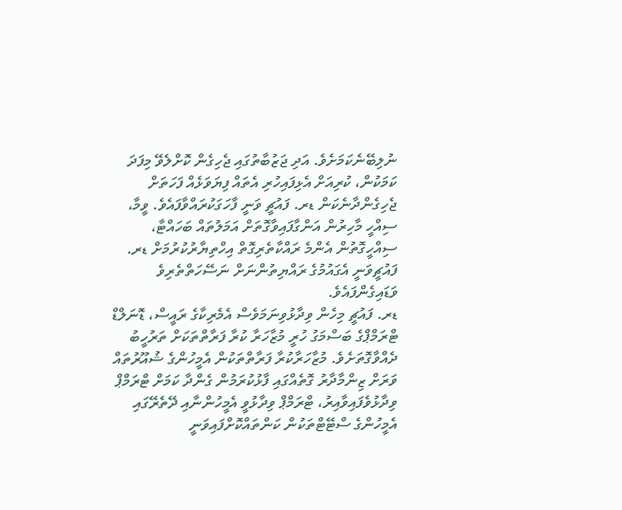ނުލިބޭނެކަމަށެވެ. އަދި ޖަޒުބާތުގައި ޖެހިގެން ކޮށްލެވޭ މިފަދަ ކަމަކުން، ކުރިއަށް އެޅިފައިހުރި އެތައް ފިޔަވަޅެއް ފަހަތަށް ޖެހިގެންދާނެކަން ޑރ. ފައުޗީ ވަނީ ފާހަގަކުރައްވާފައެވެ. ވީމާ، ސިއްހީ މާހިރުން އަންގާފައިވާގޮތަށް އަމަލުތައް ބަހައްޓާ، ސިއްހީގޮތުން އެންމެ ރައްކާތެރިގޮތް އިހްތިޔާރުކުރުމަށް ޑރ. ފައުޗީވަނީ އެގައުމުގެ ރައްޔިތުންނަށް ނަސޭހަތްތެރިވެ ވަޑައިގެންފައެވެ.
ޑރ. ފައުޗީ މިހެން ވިދާޅުވިނަމަވެސް އެމެރިކާގެ ރައީސް، ޑޮނަލްޑް ޓްރަމްޕްގެ ބަސްމަގު ހުރީ މުޒާހަރާ ކުރާ ފަރާތްތަކަށް ތަރުހީބު ދެއްވާގޮތަށެވެ. މުޒާހަރާކުރާ ފަރާތްތަކުން އެމީހުންގެ ޝުއޫރުތައް ވަރަށް ޒިންމާދާރު ގޮތެއްގައި ފާޅުކުރަމުން ގެންދާ ކަމަށް ޓްރަމްޕް ވިދާޅުވެފައިވާއިރު، ޓްރަމްޕް ވިދާޅުވީ އެމީހުންނާއި ދޭތެރޭގައި އެމީހުންގެ ސްޓޭޓްތަކުން ކަންތައްކޮށްފައިވަނީ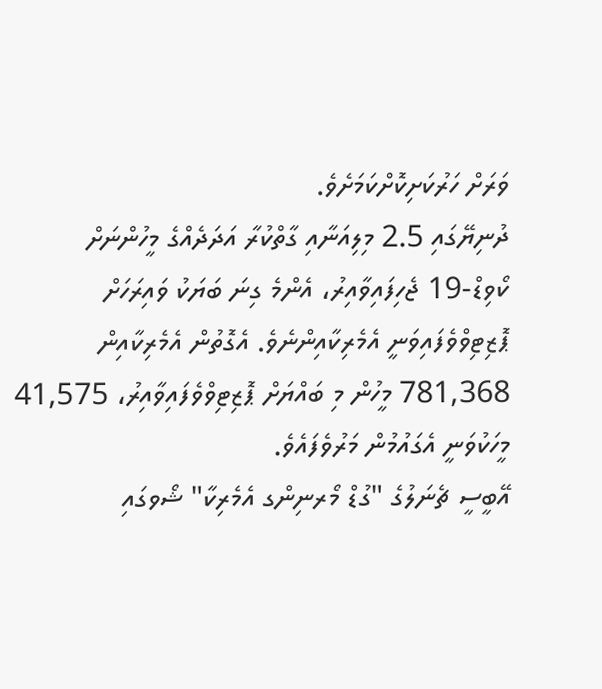ވަރަށް ހަރުކަށިކޮށްކަމަށެވެ.
ދުނިޔޭގައި 2.5 މިލިއަނާއި ގާތްކުރާ އަދަދެއްގެ މީހުންނަށް ކޯވިޑް-19 ޖެހިފައިވާއިރު، އެންމެ ގިނަ ބަޔަކު ވައިރަހަށް ޕޮޒިޓިވްވެފައިވަނީ އެމެރިކާއިންނެވެ. އެގޮތުން އެމެރިކާއިން 781,368 މީހުން މި ބައްޔަށް ޕޮޒިޓިވްވެފައިވާއިރު، 41,575 މީހަކުވަނީ އެގައުމުން މަރުވެފައެވެ.
އޭބީސީ ޗެނަލުގެ "ގުޑް މޯރނިންގ އެމެރިކާ" ޝޯވގައި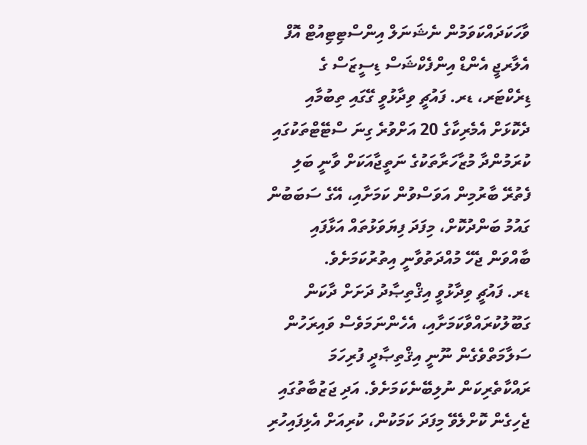ވާހަކަދައްކަވަމުން ނެޝަނަލް އިންސްޓިޓިއުޓް އޮފް އެލާރޖީ އެންޑް އިންފެކްޝަސް ޑިސީޒަސް ގެ ޑިރެކްޓަރ، ޑރ. ފައުޗީ ވިދާޅުވީ ގޭގައި ތިބުމާއި ދެކޮޅަށް އެމެރިކާގެ 20 އަށްވުރެ ގިނަ ސްޓޭޓްތަކުގައި ކުރަމުންދާ މުޒާހަރާތަކުގެ ނަތީޖާއަކަށް ވާނީ ބަލި ފެތުރޭ ބާރުމިން އަވަސްވުން ކަމަށާއި، އޭގެ ސަބަބުން ގައުމު ބަންދުކޮށް، މިފަދަ ފިޔަވަޅުތައް އަޅާފައި ބާއްވަން ޖެހޭ މުއްދަތުވާނީ އިތުރުކަމަށެވެ.
ޑރ. ފައުޗީ ވިދާޅުވީ އިޤްތިޞާދު ދަށަށް ދާކަން ގަބޫލުކުރައްވާކަމަށާއި، އެހެންނަމަވެސް ވައިރަހުން ސަލާމަތްވެގެން ނޫނީ އިޤްތިޞާދީ ފުރިހަމަ ރައްކާތެރިކަން ނުލިބޭނެކަމަށެވެ. އަދި ޖަޒުބާތުގައި ޖެހިގެން ކޮށްލެވޭ މިފަދަ ކަމަކުން، ކުރިއަށް އެޅިފައިހުރި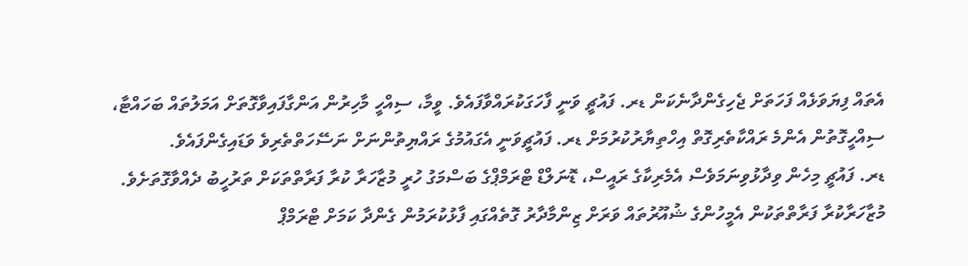އެތައް ފިޔަވަޅެއް ފަހަތަށް ޖެހިގެންދާނެކަން ޑރ. ފައުޗީ ވަނީ ފާހަގަކުރައްވާފައެވެ. ވީމާ، ސިއްހީ މާހިރުން އަންގާފައިވާގޮތަށް އަމަލުތައް ބަހައްޓާ، ސިއްހީގޮތުން އެންމެ ރައްކާތެރިގޮތް އިހްތިޔާރުކުރުމަށް ޑރ. ފައުޗީވަނީ އެގައުމުގެ ރައްޔިތުންނަށް ނަސޭހަތްތެރިވެ ވަޑައިގެންފައެވެ.
ޑރ. ފައުޗީ މިހެން ވިދާޅުވިނަމަވެސް އެމެރިކާގެ ރައީސް، ޑޮނަލްޑް ޓްރަމްޕްގެ ބަސްމަގު ހުރީ މުޒާހަރާ ކުރާ ފަރާތްތަކަށް ތަރުހީބު ދެއްވާގޮތަށެވެ. މުޒާހަރާކުރާ ފަރާތްތަކުން އެމީހުންގެ ޝުއޫރުތައް ވަރަށް ޒިންމާދާރު ގޮތެއްގައި ފާޅުކުރަމުން ގެންދާ ކަމަށް ޓްރަމްޕް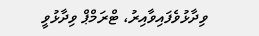ވިދާޅުވެފައިވާއިރު، ޓްރަމްޕް ވިދާޅުވީ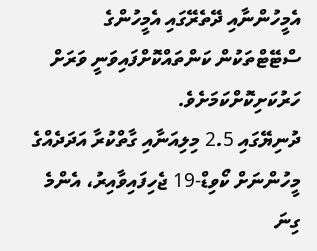އެމީހުންނާއި ދޭތެރޭގައި އެމީހުންގެ ސްޓޭޓްތަކުން ކަންތައްކޮށްފައިވަނީ ވަރަށް ހަރުކަށިކޮށްކަމަށެވެ.
ދުނިޔޭގައި 2.5 މިލިއަނާއި ގާތްކުރާ އަދަދެއްގެ މީހުންނަށް ކޯވިޑް-19 ޖެހިފައިވާއިރު، އެންމެ ގިނަ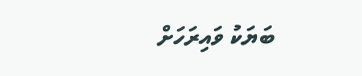ބަޔަކު ވައިރަހަށް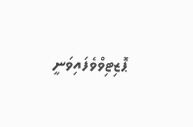ޕޮޒިޓިވްވެފައިވަނީ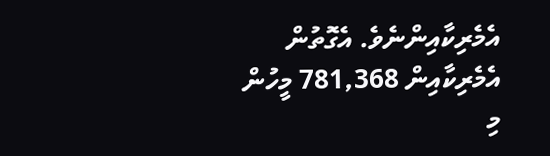އެމެރިކާއިންނެވެ. އެގޮތުން އެމެރިކާއިން 781,368 މީހުން މި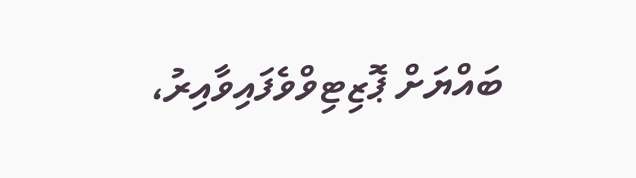ބައްޔަށް ޕޮޒިޓިވްވެފައިވާއިރު،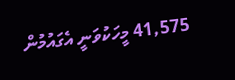41,575 މީހަކުވަނީ އެގައުމުން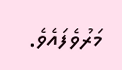މަރުވެފައެވެ.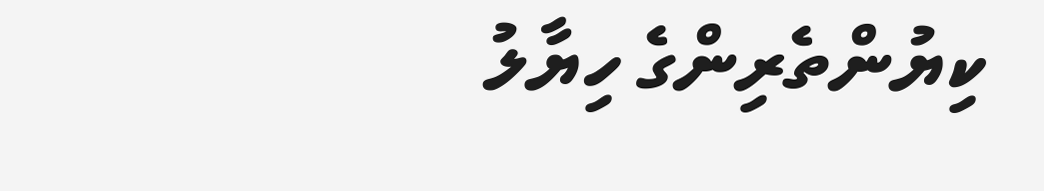ކިޔުންތެރިންގެ ހިޔާލު